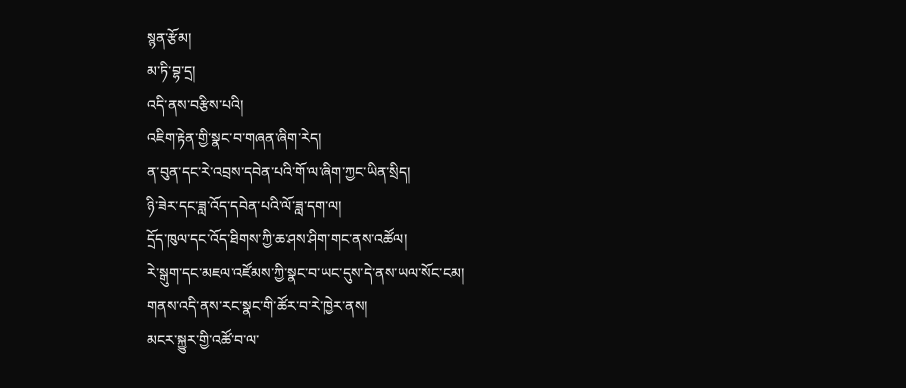སྙན་རྩོམ།
མ་ཏི་བྷ་དྲ།
འདི་ནས་བརྩིས་པའི།
འཇིག་རྟེན་གྱི་སྣང་བ་གཞན་ཞིག་རེད།
ན་བུན་དང་རེ་འབྲས་དབེན་པའི་གོ་ལ་ཞིག་ཀྱང་ཡིན་སྲིད།
ཉི་ཟེར་དང་ཟླ་འོད་དབེན་པའི་ལོ་ཟླ་དག་ལ།
དྲོད་ཁུལ་དང་འོད་ཐིགས་ཀྱི་ཆ་ཤས་ཤིག་གང་ནས་འཚོལ།
རེ་སྒུག་དང་མཇལ་འཛོམས་ཀྱི་སྣང་བ་ཡང་དུས་དེ་ནས་ཡལ་སོང་ངམ།
གནས་འདི་ནས་རང་སྣང་གི་ཚོར་བ་རེ་ཁྱེར་ནས།
མངར་སྐྱུར་གྱི་འཚོ་བ་ལ་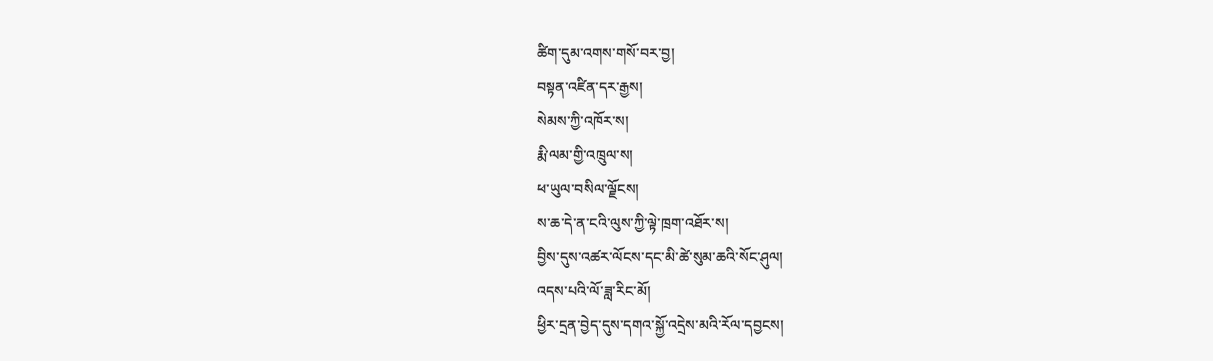ཚིག་དུམ་འགས་གསོ་བར་བྱ།
བསྟན་འཛིན་དར་རྒྱས།
སེམས་ཀྱི་འཁོར་ས།
རྨི་ལམ་གྱི་འཁྲུལ་ས།
ཕ་ཡུལ་བསིལ་ལྗོངས།
ས་ཆ་དེ་ན་ངའི་ལུས་ཀྱི་ལྟེ་ཁྲག་འཐོར་ས།
བྱིས་དུས་འཚར་ལོངས་དང་མི་ཚེ་སུམ་ཆའི་སོང་ཤུལ།
འདས་པའི་ལོ་ཟླ་རིང་མོ།
ཕྱིར་དྲན་བྱེད་དུས་དགའ་སྐྱོ་འདྲེས་མའི་རོལ་དབྱངས།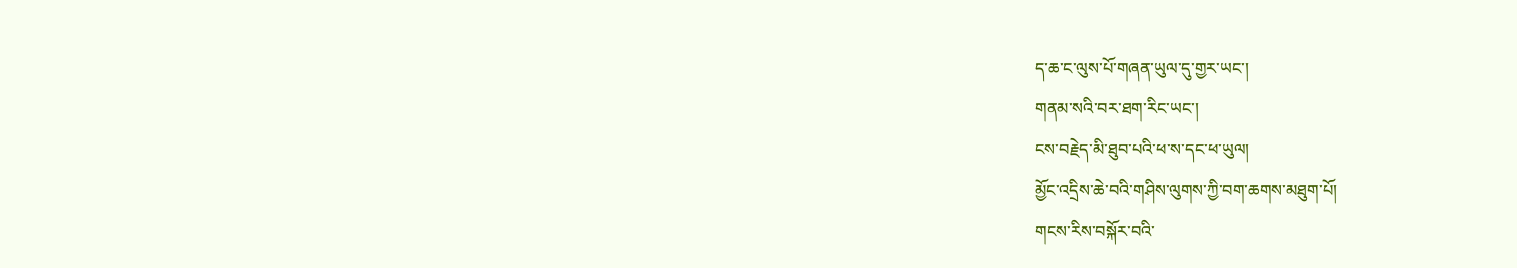ད་ཆ་ང་ལུས་པོ་གཞན་ཡུལ་དུ་གྱར་ཡང་།
གནམ་སའི་བར་ཐག་རིང་ཡང་།
ངས་བརྗེད་མི་ཐུབ་པའི་ཕ་ས་དང་ཕ་ཡུལ།
མྱོང་འདྲིས་ཆེ་བའི་གཤིས་ལུགས་ཀྱི་བག་ཆགས་མཐུག་པོ།
གངས་རིས་བསྐོར་བའི་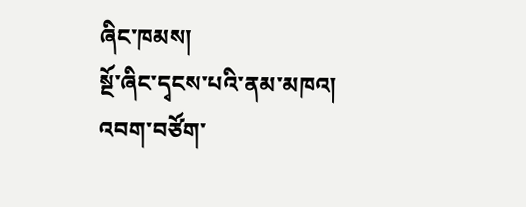ཞིང་ཁམས།
སྔོ་ཞིང་དྭངས་པའི་ནམ་མཁའ།
འབག་བཙོག་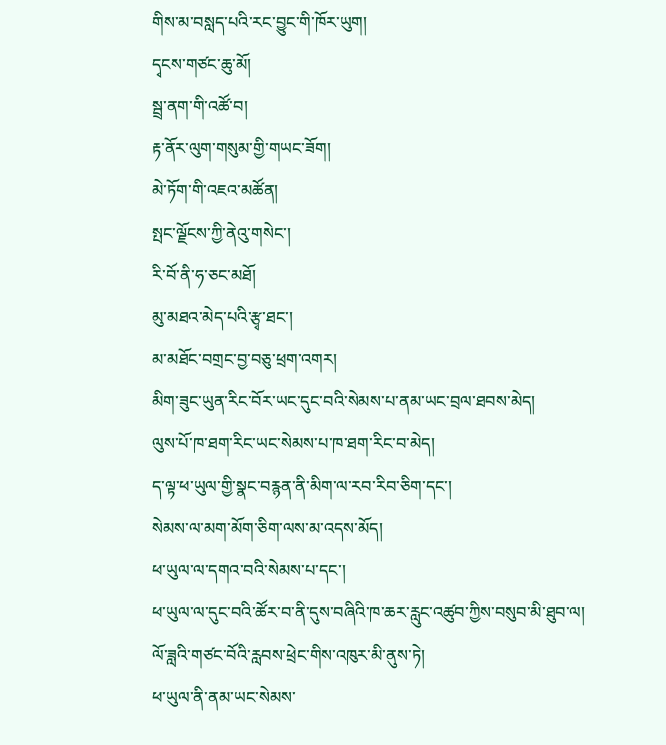གིས་མ་བསླད་པའི་རང་བྱུང་གི་ཁོར་ཡུག།
དྭངས་གཙང་ཆུ་མོ།
སྦྲ་ནག་གི་འཚོ་བ།
རྟ་ནོར་ལུག་གསུམ་གྱི་གཡང་ཟོག།
མེ་ཏོག་གི་འཇའ་མཚོན།
སྤང་ལྗོངས་ཀྱི་ནེའུ་གསེང་།
རི་བོ་ནི་ཧ་ཅང་མཐོ།
མུ་མཐའ་མེད་པའི་རྩྭ་ཐང་།
མ་མཐོང་བགྲང་བྱ་བཅུ་ཕྲག་འགར།
མིག་ཟུང་ཡུན་རིང་བོར་ཡང་དུང་བའི་སེམས་པ་ནམ་ཡང་བྲལ་ཐབས་མེད།
ལུས་པོ་ཁ་ཐག་རིང་ཡང་སེམས་པ་ཁ་ཐག་རིང་བ་མེད།
ད་ལྟ་ཕ་ཡུལ་གྱི་སྣང་བརྙན་ནི་མིག་ལ་རབ་རིབ་ཅིག་དང་།
སེམས་ལ་མག་མོག་ཅིག་ལས་མ་འདས་མོད།
ཕ་ཡུལ་ལ་དགའ་བའི་སེམས་པ་དང་།
ཕ་ཡུལ་ལ་དུང་བའི་ཚོར་བ་ནི་དུས་བཞིའི་ཁ་ཆར་རླུང་འཚུབ་ཀྱིས་བསུབ་མི་ཐུབ་ལ།
ལོ་ཟླའི་གཙང་བོའི་རླབས་ཕྲེང་གིས་འཁུར་མི་ནུས་ཏེ།
ཕ་ཡུལ་ནི་ནམ་ཡང་སེམས་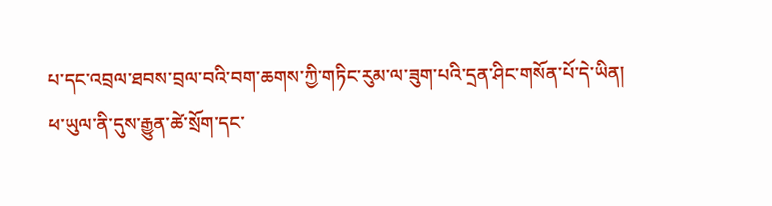པ་དང་འབྲལ་ཐབས་བྲལ་བའི་བག་ཆགས་ཀྱི་གཏིང་རུམ་ལ་ཟུག་པའི་དྲན་ཤིང་གསོན་པོ་དེ་ཡིན།
ཕ་ཡུལ་ནི་དུས་རྒྱུན་ཚེ་སྲོག་དང་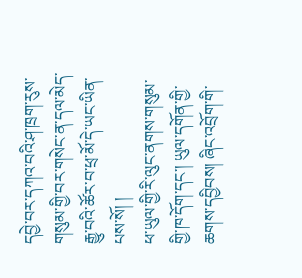དབྱེ་བར་དཀའ་བའི་ཤ་ཁྲག་རུས་གསུམ་གྱི་བར་གསེང་ན་དལ་མེད་རྒྱུ་བའི་ཚོར་བ་ཕྲ་མོ་དེ་ཡང་ཡིན་པས་སོ། །
ཕ་ཡུལ་གྱི་རི་ལུང་ནགས་གསུམ་གྱི་ཁ་དོག་དང་། ཡུལ་དགོན་གྱི་ཆགས་དབྱིབས། ཞིང་འབྲོག་གི་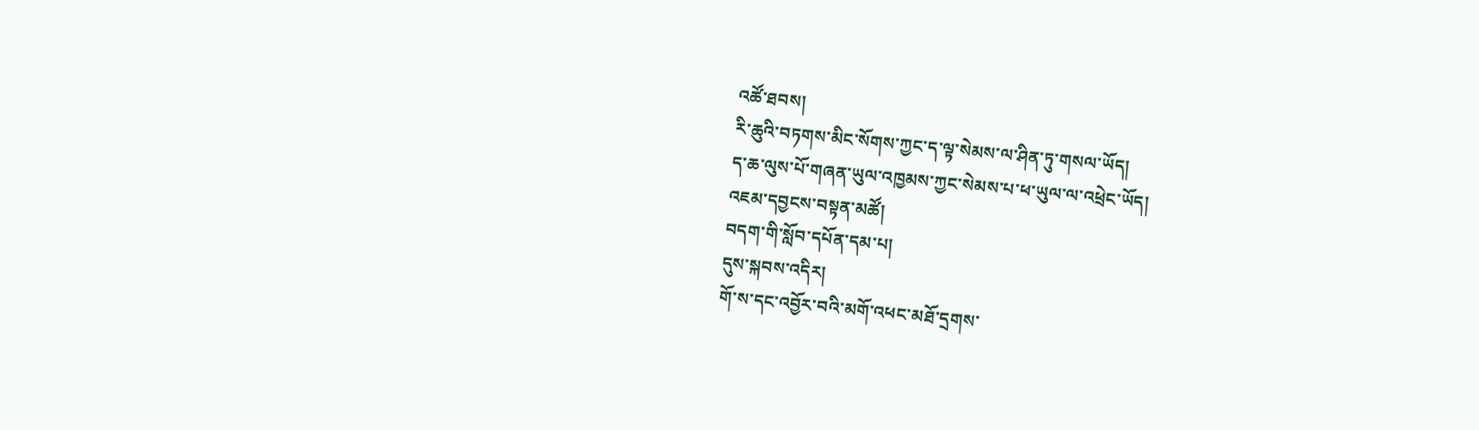འཚོ་ཐབས།
རི་ཆུའི་བཏགས་མིང་སོགས་ཀྱང་ད་ལྟ་སེམས་ལ་ཤིན་ཏུ་གསལ་ཡོད།
ད་ཆ་ལུས་པོ་གཞན་ཡུལ་འཁྱམས་ཀྱང་སེམས་པ་ཕ་ཡུལ་ལ་འཕྲེང་ཡོད།
འཇམ་དབྱངས་བསྟན་མཚོ།
བདག་གི་སློབ་དཔོན་དམ་པ།
དུས་སྐབས་འདིར།
གོ་ས་དང་འབྱོར་བའི་མགོ་འཕང་མཐོ་དྲགས་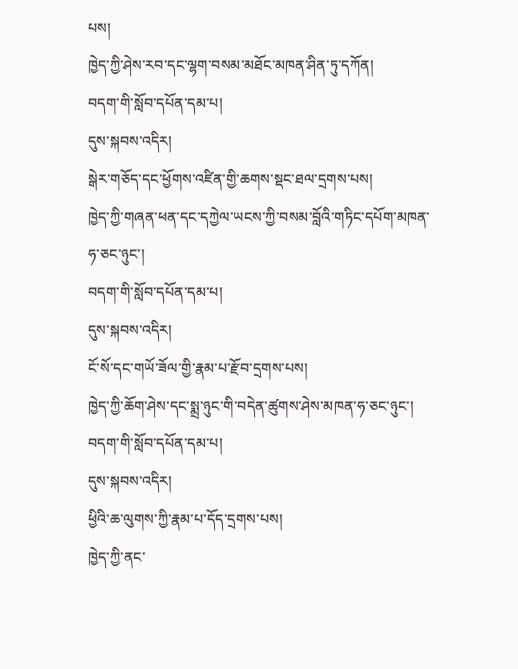པས།
ཁྱེད་ཀྱི་ཤེས་རབ་དང་ལྷག་བསམ་མཐོང་མཁན་ཤིན་ཏུ་དཀོན།
བདག་གི་སློབ་དཔོན་དམ་པ།
དུས་སྐབས་འདིར།
སྒེར་གཅོད་དང་ཕྱོགས་འཛིན་གྱི་ཆགས་སྡང་ཐལ་དྲགས་པས།
ཁྱེད་ཀྱི་གཞན་ཕན་དང་དཀྱེལ་ཡངས་ཀྱི་བསམ་བློའི་གཏིང་དཔོག་མཁན་ཧ་ཅང་ཉུང་།
བདག་གི་སློབ་དཔོན་དམ་པ།
དུས་སྐབས་འདིར།
ངོ་སོ་དང་གཡོ་ཟོལ་གྱི་རྣམ་པ་རྫོབ་དྲགས་པས།
ཁྱེད་ཀྱི་ཆོག་ཤེས་དང་སྨྲ་ཉུང་གི་བདེན་ཚུགས་ཤེས་མཁན་ཧ་ཅང་ཉུང་།
བདག་གི་སློབ་དཔོན་དམ་པ།
དུས་སྐབས་འདིར།
ཕྱིའི་ཆ་ལུགས་ཀྱི་རྣམ་པ་དོད་དྲགས་པས།
ཁྱེད་ཀྱི་ནང་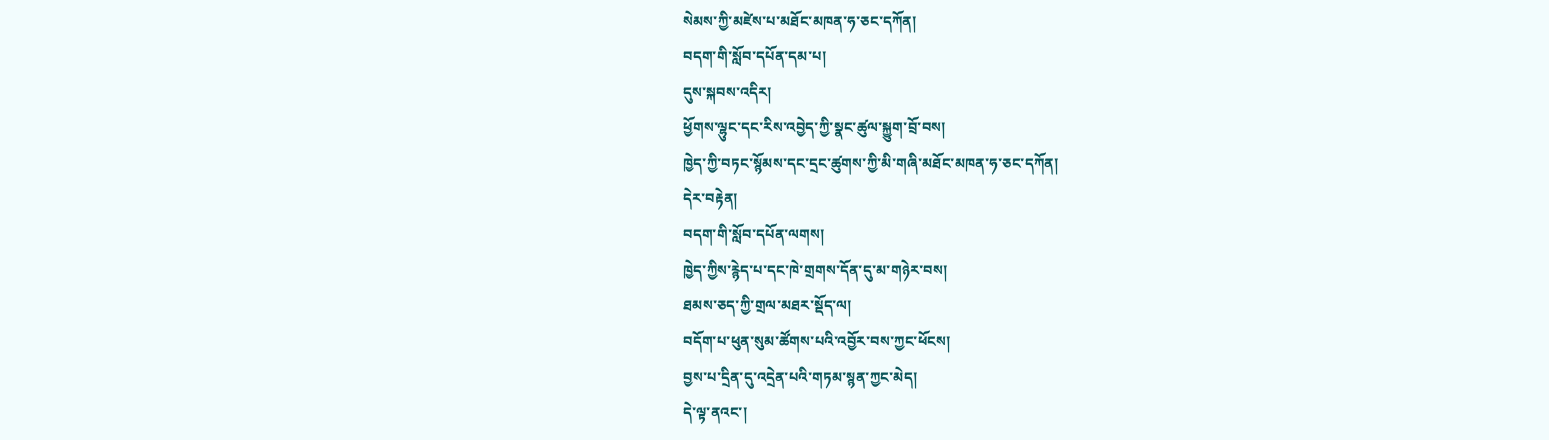སེམས་ཀྱི་མཛེས་པ་མཐོང་མཁན་ཧ་ཅང་དཀོན།
བདག་གི་སློབ་དཔོན་དམ་པ།
དུས་སྐབས་འདིར།
ཕྱོགས་ལྷུང་དང་རིས་འབྱེད་ཀྱི་སྣང་ཚུལ་སྐྱུག་བྲོ་བས།
ཁྱེད་ཀྱི་བཏང་སྙོམས་དང་དྲང་ཚུགས་ཀྱི་མི་གཞི་མཐོང་མཁན་ཧ་ཅང་དཀོན།
དེར་བརྟེན།
བདག་གི་སློབ་དཔོན་ལགས།
ཁྱེད་ཀྱིས་རྙེད་པ་དང་ཁེ་གྲགས་དོན་དུ་མ་གཉེར་བས།
ཐམས་ཅད་ཀྱི་གྲལ་མཐར་སྡོད་ལ།
བདོག་པ་ཕུན་སུམ་ཚོགས་པའི་འབྱོར་བས་ཀྱང་ཕོངས།
བྱས་པ་དྲིན་དུ་འདྲེན་པའི་གཏམ་སྙན་ཀྱང་མེད།
དེ་ལྟ་ནའང་།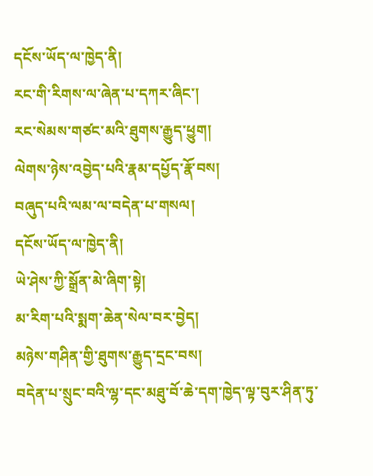དངོས་ཡོད་ལ་ཁྱེད་ནི།
རང་གི་རིགས་ལ་ཞེན་པ་དཀར་ཞིང་།
རང་སེམས་གཙང་མའི་ཐུགས་རྒྱུད་ཕྱུག།
ལེགས་ཉེས་འབྱེད་པའི་རྣམ་དཔྱོད་རྣོ་བས།
བཞུད་པའི་ལམ་ལ་བདེན་པ་གསལ།
དངོས་ཡོད་ལ་ཁྱེད་ནི།
ཡེ་ཤེས་ཀྱི་སྒྲོན་མེ་ཞིག་སྟེ།
མ་རིག་པའི་སྨག་ཆེན་སེལ་བར་བྱེད།
མཉེས་གཤིན་གྱི་ཐུགས་རྒྱུད་དྲང་བས།
བདེན་པ་སྲུང་བའི་ལྷ་དང་མཐུ་བོ་ཆེ་དག་ཁྱེད་ལྟ་བུར་ཤིན་ཏུ་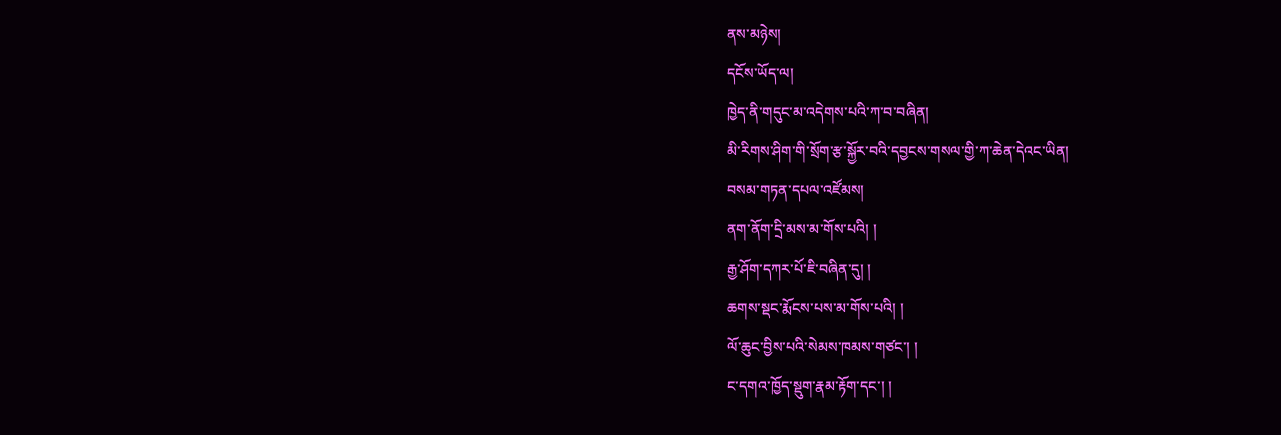ནས་མཉེས།
དངོས་ཡོད་ལ།
ཁྱེད་ནི་གདུང་མ་འདེགས་པའི་ཀ་བ་བཞིན།
མི་རིགས་ཤིག་གི་སྲོག་རྩ་སྐྱོར་བའི་དབྱངས་གསལ་གྱི་ཀ་ཆེན་དེའང་ཡིན།
བསམ་གཏན་དཔལ་འཛོམས།
ནག་ནོག་དྲི་མས་མ་གོས་པའི། །
རྒྱ་ཤོག་དཀར་པོ་ཇི་བཞིན་དུ། །
ཆགས་སྡང་རྨོངས་པས་མ་གོས་པའི། །
ལོ་ཆུང་བྱིས་པའི་སེམས་ཁམས་གཙང་། །
ང་དགའ་ཁྱོད་སྡུག་རྣམ་རྟོག་དང་། །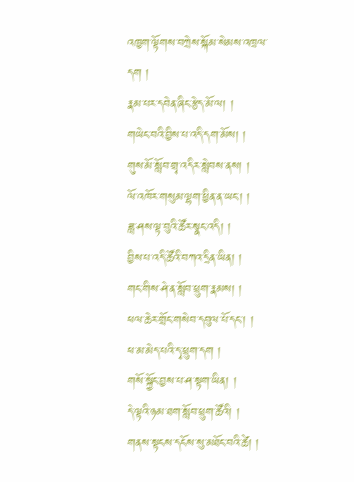འཁྱག་ལྟོགས་བཀྲེས་སྐོམ་སེམས་འཁྲལ་དག །
རྣམ་པར་དབེན་ཞིང་རྩེད་མོ་ལ། །
གཡེང་བའི་བྱིས་པ་འདི་དག་མོས། །
གུས་མོ་སློབ་གྲྭ་འདིར་སླེབས་ནས། །
ལོ་འཁོར་གསུམ་ལྷག་ཕྱིན་ན་ཡང་། །
ཟླ་ཤས་ལྟ་བུའི་ཚོར་སྣང་འདི། །
བྱིས་པ་འདི་ཚོའི་བཀའ་དྲིན་ཡིན། །
གང་གིས་ཤེ་ན་སློབ་ཕྲུག་རྣམས། །
ཕལ་ཆེར་གྲོང་གསེབ་དབུལ་པོ་དང་། །
ཕ་མ་མེད་པའི་དྭ་ཕྲུག་དག །
གསོ་སྐྱོང་བྱས་པ་ཤ་སྟག་ཡིན། །
དེ་ལྟའི་ཉམ་ཐག་སློབ་ཕྲུག་ཚོའི། །
གནས་སྟངས་དངོས་སུ་མཐོང་བའི་ཚེ། །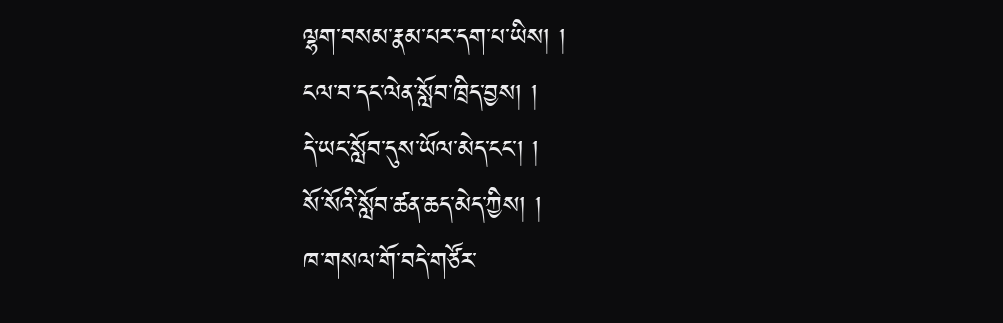ལྷག་བསམ་རྣམ་པར་དག་པ་ཡིས། །
ངལ་བ་དང་ལེན་སློབ་ཁྲིད་བྱས། །
དེ་ཡང་སློབ་དུས་ཡོལ་མེད་ངང་། །
སོ་སོའི་སློབ་ཚན་ཆད་མེད་ཀྱིས། །
ཁ་གསལ་གོ་བདེ་གཙོར་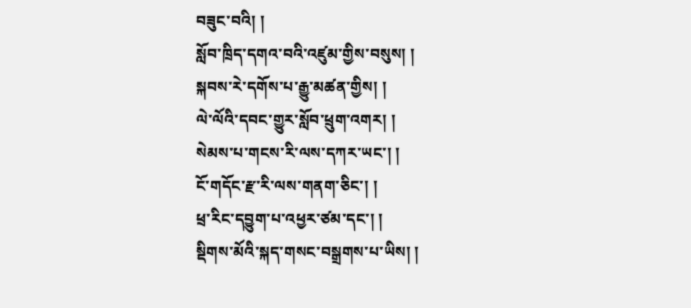བཟུང་བའི། །
སློབ་ཁྲིད་དགའ་བའི་འཛུམ་གྱིས་བསུས། །
སྐབས་རེ་དགོས་པ་རྒྱུ་མཚན་གྱིས། །
ལེ་ལོའི་དབང་གྱུར་སློབ་ཕྲུག་འགར། །
སེམས་པ་གངས་རི་ལས་དཀར་ཡང་། །
ངོ་གདོང་རྫ་རི་ལས་གནག་ཅིང་། །
ཕྲ་རིང་དབྱུག་པ་འཕྱར་ཙམ་དང་། །
སྡིགས་མོའི་སྐད་གསང་བསྒྲགས་པ་ཡིས། །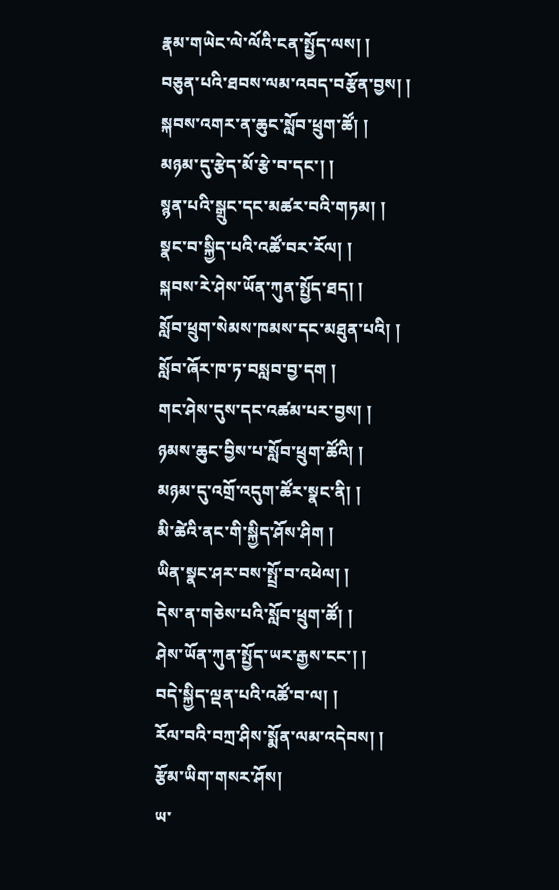རྣམ་གཡེང་ལེ་ལོའི་ངན་སྤྱོད་ལས། །
བཅུན་པའི་ཐབས་ལམ་འབད་བརྩོན་བྱས། །
སྐབས་འགར་ན་ཆུང་སློབ་ཕྲུག་ཚོ། །
མཉམ་དུ་རྩེད་མོ་རྩེ་བ་དང་། །
སྙན་པའི་སྒྲུང་དང་མཚར་བའི་གཏམ། །
སྣང་བ་སྐྱིད་པའི་འཚོ་བར་རོལ། །
སྐབས་རེ་ཤེས་ཡོན་ཀུན་སྤྱོད་ཐད། །
སློབ་ཕྲུག་སེམས་ཁམས་དང་མཐུན་པའི། །
སློབ་ཞོར་ཁ་ཏ་བསླབ་བྱ་དག །
གང་ཤེས་དུས་དང་འཚམ་པར་བྱས། །
ཉམས་ཆུང་བྱིས་པ་སློབ་ཕྲུག་ཚོའི། །
མཉམ་དུ་འགྲོ་འདུག་ཚོར་སྣང་ནི། །
མི་ཚེའི་ནང་གི་སྐྱིད་ཤོས་ཤིག །
ཡིན་སྣང་ཤར་བས་སྤྲོ་བ་འཕེལ། །
དེས་ན་གཅེས་པའི་སློབ་ཕྲུག་ཚོ། །
ཤེས་ཡོན་ཀུན་སྤྱོད་ཡར་རྒྱས་ངང་། །
བདེ་སྐྱིད་ལྡན་པའི་འཚོ་བ་ལ། །
རོལ་བའི་བཀྲ་ཤིས་སྨོན་ལམ་འདེབས། །
རྩོམ་ཡིག་གསར་ཤོས།
ཡ་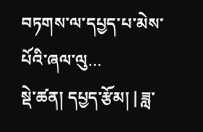བཏགས་ལ་དཔྱད་པ་མེས་པོའི་ཞལ་ལུ…
སྡེ་ཚན། དཔྱད་རྩོམ། | ཟླ་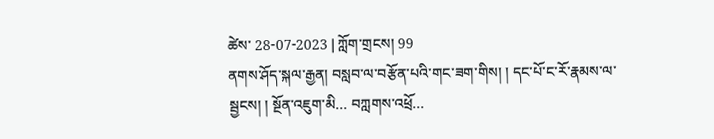ཚེས་ 28-07-2023 | ཀློག་གྲངས། 99
ནགས་ཤོད་སྐལ་རྒྱན། བསླབ་ལ་བརྩོན་པའི་གང་ཟག་གིས། ། དང་པོ་ང་རོ་རྣམས་ལ་སྦྱངས། ། སྔོན་འཇུག་མི... བཀླགས་འཕྲོ...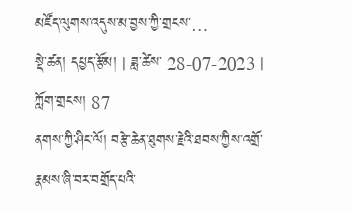མཛོད་ལུགས་འདུས་མ་བྱས་ཀྱི་གྲངས་…
སྡེ་ཚན། དཔྱད་རྩོམ། | ཟླ་ཚེས་ 28-07-2023 | ཀློག་གྲངས། 87
ནགས་ཀྱི་ཤིང་ལོ། བརྩེ་ཆེན་ཐུགས་རྗེའི་ཐབས་ཀྱིས་འགྲོ་རྣམས་ཞི་བར་བགྲོད་པའི་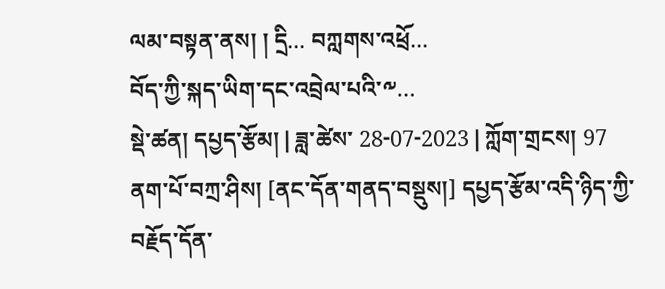ལམ་བསྟན་ནས། ། དྲི... བཀླགས་འཕྲོ...
བོད་ཀྱི་སྐད་ཡིག་དང་འབྲེལ་པའི་༸…
སྡེ་ཚན། དཔྱད་རྩོམ། | ཟླ་ཚེས་ 28-07-2023 | ཀློག་གྲངས། 97
ནག་པོ་བཀྲ་ཤིས། [ནང་དོན་གནད་བསྡུས།] དཔྱད་རྩོམ་འདི་ཉིད་ཀྱི་བརྗོད་དོན་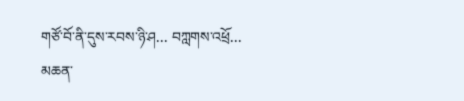གཙོ་བོ་ནི་དུས་རབས་ཉི་ཤ... བཀླགས་འཕྲོ...
མཆན་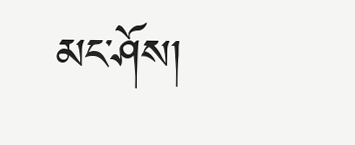མང་ཤོས།